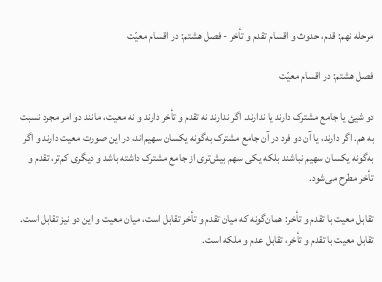مرحله نهم: قدم، حدوث و اقسام تقدم و تأخر - فصل هشتم: در اقسام معیّت

فصل هشتم: در اقسام معیّت

دو شیئ یا جامع مشترک دارند یا ندارند. اگر ندارند نه تقدم و تأخر دارند و نه معیت، مانند دو امر مجرد نسبت به هم. اگر دارند، یا آن دو فرد در آن جامع مشترک به‌گونه یکسان سهیم‌اند، در این صورت معیت دارند و اگر به‌گونه یکسان سهیم‌ نباشند بلکه یکی سهم بیش‌تری از جامع مشترک داشته باشد و دیگری کم‌تر، تقدم و تأخر مطرح می‌شود.

تقابل معیت با تقدم و تأخر: همان‌گونه كه میان تقدم و تأخر تقابل است، میان معیت و این دو نیز تقابل است. تقابل معیت با تقدم و تأخر، تقابل عدم و ملكه است.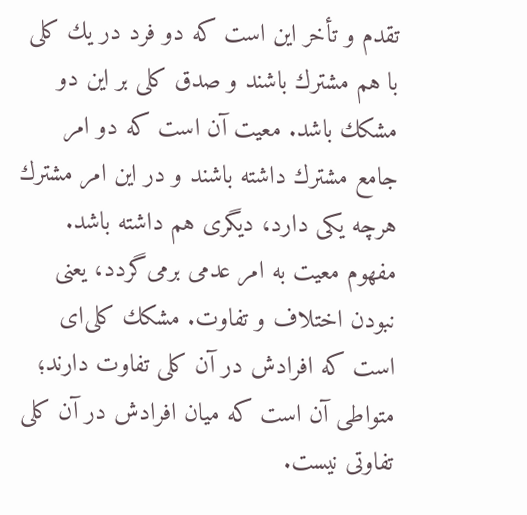تقدم و تأخر این است كه دو فرد در یك كلی با هم مشترك باشند و صدق كلی بر این دو مشكك باشد. معیت آن است که دو امر جامع مشترك داشته باشند و در این امر مشترك هرچه یكی دارد، دیگری هم داشته باشد. مفهوم معیت به امر عدمی برمی‌گردد، یعنی نبودن اختلاف و تفاوت. مشكك كلی‌ای است كه افرادش در آن كلی تفاوت دارند؛ متواطی آن است كه میان افرادش در آن كلی تفاوتی نیست.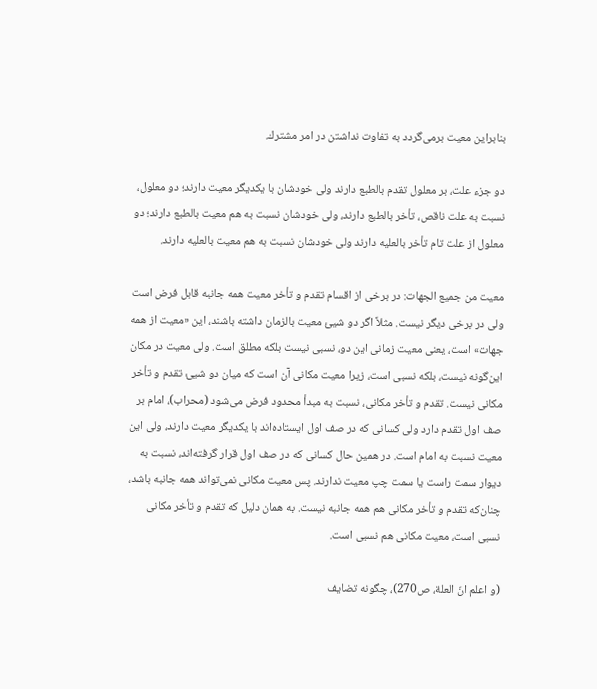بنابراین معیت برمی‌گردد به ‌تفاوت نداشتن در امر مشترك.

دو جزء علت، بر معلول تقدم بالطبع دارند ولی خودشان با یكدیگر معیت دارند؛ دو معلول، نسبت به علت ناقص، تأخر بالطبع دارند، ولی خودشان نسبت به هم معیت بالطبع دارند؛ دو معلول از علت تام تأخر بالعلیه دارند ولی خودشان نسبت به هم معیت بالعلیه دارند.

معیت من جمیع الجهات: در برخی از اقسام تقدم و تأخر معیت همه جانبه قابل فرض است ولی در برخی دیگر نیست. مثلاً اگر دو شیئ معیت بالزمان داشته باشند، این «معیت از همه جهات» است، یعنی معیت زمانی این دو، نسبی نیست بلكه مطلق است. ولی معیت در مكان این‌گونه نیست، بلكه نسبی است، زیرا معیت مكانی آن است كه میان دو شیئ تقدم و تأخر مكانی نیست. تقدم و تأخر مكانی، نسبت به مبدأ محدود فرض می‌شود (محراب)، امام بر صف اول تقدم دارد ولی كسانی كه در صف اول ایستاده‌اند با یكدیگر معیت دارند، ولی این معیت نسبت به امام است. در همین حال كسانی كه در صف اول قرار گرفته‌اند، نسبت به دیوار سمت راست یا سمت چپ معیت ندارند. پس معیت مكانی نمی‌تواند همه جانبه باشد، چنان‌که تقدم و تأخر مكانی هم همه جانبه نیست. به همان دلیل كه تقدم و تأخر مكانی نسبی است، معیت مكانی هم نسبی است.

(و اعلم انّ العلة، ص270)، چگونه تضایف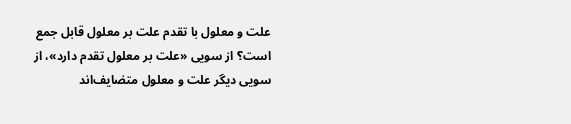علت و معلول با تقدم علت بر معلول قابل جمع است؟ از سویی «علت بر معلول تقدم دارد»، از سویی دیگر علت و معلول متضایف‌اند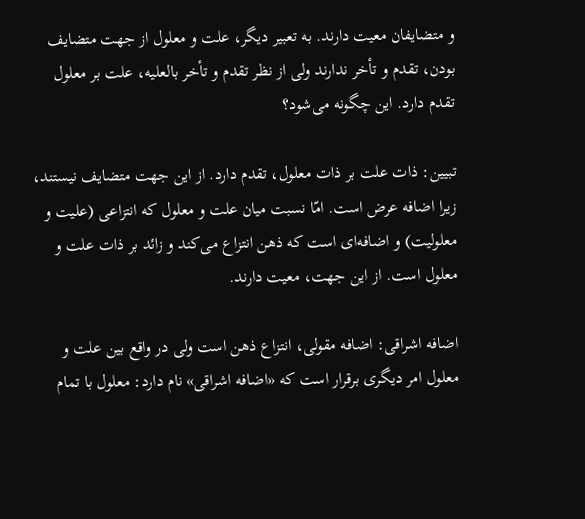و متضایفان معیت دارند. به تعبیر دیگر، علت و معلول از جهت متضایف بودن، تقدم و تأخر ندارند ولی از نظر تقدم و تأخر بالعلیه، علت بر معلول تقدم دارد. این چگونه می‌شود؟

تبیین: ذات علت بر ذات معلول، تقدم دارد. از این جهت متضایف نیستند، زیرا اضافه عرض است. امّا نسبت میان علت و معلول که انتزاعی (علیت و معلولیت) و اضافه‌ای است كه ذهن انتزاع می‌کند و زائد بر ذات علت و معلول است. از این جهت، معیت دارند.

اضافه اشراقی: اضافه مقولی، انتزاع ذهن است ولی در واقع بین علت و معلول امر دیگری برقرار است كه «اضافه اشراقی» نام دارد: معلول با تمام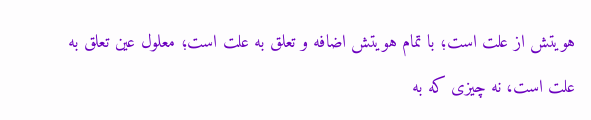هویتش از علت است؛ با تمام هویتش اضافه و تعلق به علت است؛ معلول عین تعلق به علت است، نه چیزی كه به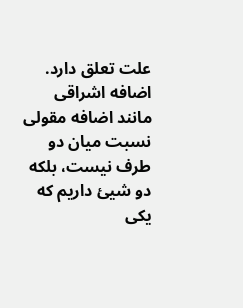علت تعلق دارد. اضافه اشراقی مانند اضافه مقولی نسبت میان دو طرف نیست، بلكه دو شیئ داریم كه یكی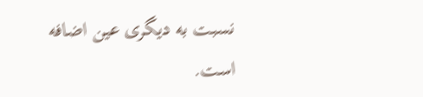نسبت به دیگری عین اضافه است.